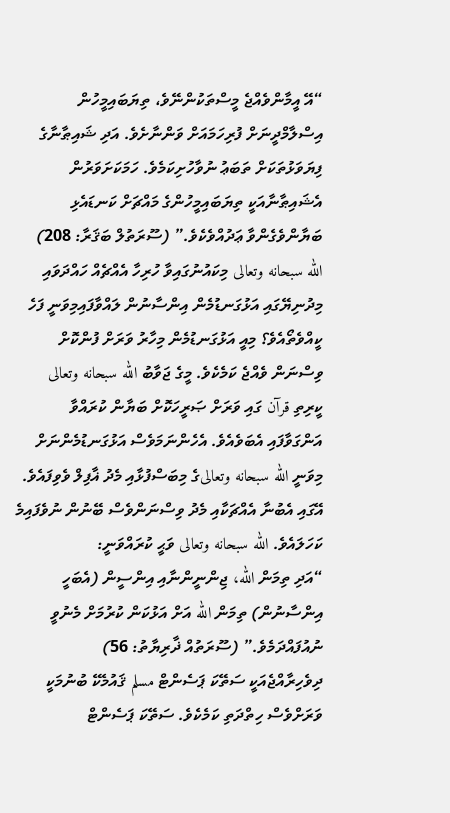“އޭ އީމާންވެއްޖެ މީސްތަކުންނޭވެ، ތިޔަބައިމީހުން އިސްލާމްދީނަށް ފުރިހަމައަށް ވަންނާށެވެ. އަދި ޝައިޠާނާގެ ފިޔަވަޅުތަކަށް ތަބަޢު ނުވާހުށިކަމެވެ. ހަމަކަށަވަރުން އެޝައިޠާނާއަކީ ތިޔަބައިމީހުންގެ މައްޗަށް ކަނޑައެޅި ބަޔާންވެގެންވާ ޢަދުއްވެކެވެ.” (ސޫރަތުލް ބަޤަރާ: 208)
الله سبحانه وتعالى މިކައުނުގައިވާ ހުރިހާ އެއްޗެއް ހައްދަވައި މިދުނިޔޭގައި އަޅުގަނޑުމެން އިންސާނުން ލައްވާފައިމިވަނީ ފަހެ ކީއްވެތޯއެވެ؟ މިއީ އަޅުގަނޑުމެން މިހާރު ވަރަށް ފުންކޮށް ވިސްނަން ވެއްޖެ ކަމެކެވެ. މީގެ ޖަވާބު الله سبحانه وتعالى ކީރިތި قرآن ގައި ވަރަށް ޞަރީހަކޮށް ބަޔާން ކުރައްވާ އަންގަވާފައި އެބަވެއެވެ. އެހެންނަމަވެސް އަޅުގަނޑުމެންނަށް މިވަނީ الله سبحانه وتعالىގެ މިބަސްފުޅާއި މެދު ޣާފިލް ވެވިފައެވެ. އޭގައި އެބުނާ އެއްޗަކާއި މެދު ވިސްނަންވެސް ބޭނުން ނުވެފައިމެ ކަހަލައެވެ. الله سبحانه وتعالى ވަޙީ ކުރައްވަނީ:
“އަދި ތިމަން الله، ޖިންނީންނާއި އިންސީން (އެބަހީ އިންސާނުން) ތިމަން الله އަށް އަޅުކަން ކުރުމަށް މެނުވީ ނުއުފައްދަމެވެ.” (ސޫރަތުއް ޛާރިޔާތު: 56)
ދިވެހިރާއްޖެއަކީ ސަތޭކަ ޕަސެންޓް مسلم ޤައުމެކޭ ބުނުމަކީ ވަރަށްވެސް ހިތްދަތި ކަމެކެވެ. ސަތޭކަ ޕަސެންޓް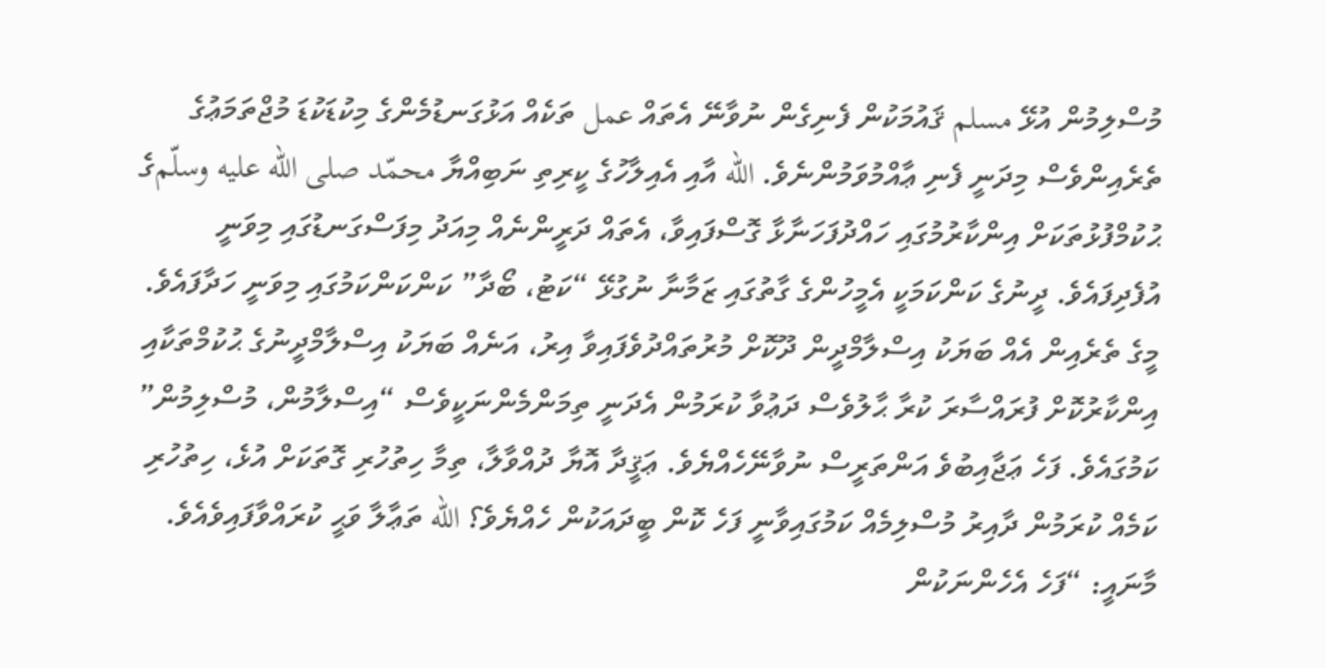މުސްލިމުން އުޅޭ مسلم ޤައުމަކުން ފެނިގެން ނުވާނޭ އެތައް عمل ތަކެއް އަޅުގަނޑުމެންގެ މިކުޑަކުޑަ މުޖްތަމަޢުގެ ތެރެއިންވެސް މިދަނީ ފެނި ޢާއްމުވަމުންނެވެ. الله އާއި އެއިލާހުގެ ކީރިތި ނަބިއްޔާ محمّد صلى الله عليه وسلّمގެ ޙުކުމްފުޅުތަކަށް އިންކާރުމުގައި ހައްދުފަހަނާޅާ ގޮސްފައިވާ، އެތައް ދަރީންނެއް މިއަދު މިފަސްގަނޑުގައި މިވަނީ އުފެދިފައެވެ. ދީނުގެ ކަންކަމަކީ އެމީހުންގެ ގާތުގައި ޒަމާނާ ނުގުޅޭ “ކަޓު، ބޯދާ” ކަންކަންކަމުގައި މިވަނީ ހަދާފައެވެ.
މީގެ ތެރެއިން އެއް ބަޔަކު އިސްލާމްދީން ދޫކޮށް މުރުތައްދުވެފައިވާ އިރު، އަނެއް ބަޔަކު އިސްލާމްދީނުގެ ޙުކުމްތަކާއި އިންކާރުކޮށް ފުރައްސާރަ ކުރާ ޙާލުވެސް ދަޢުވާ ކުރަމުން އެދަނީ ތިމަންމެންނަކީވެސް “އިސްލާމުން، މުސްލިމުން” ކަމުގައެވެ. ފަހެ ޢަޖާއިބުވެ އަންތަރީސް ނުވާނޭހެއްޔެވެ. ޢަޤީދާ އޮޔާ ދުއްވާލާ، ތިމާ ހިތުހުރި ގޮތަކަށް އުޅެ، ހިތުހުރި ކަމެއް ކުރަމުން ދާއިރު މުސްލިމެއް ކަމުގައިވާނީ ފަހެ ކޮން ބީދައަކުން ހެއްޔެވެ؟ الله ތަޢާލާ ވަޙީ ކުރައްވާފައިވެއެވެ.
މާނައީ: “ފަހެ އެހެންނަކުން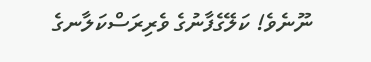ނޫނެވެ! ކަލޭގެފާނުގެ ވެރިރަސްކަލާނގެ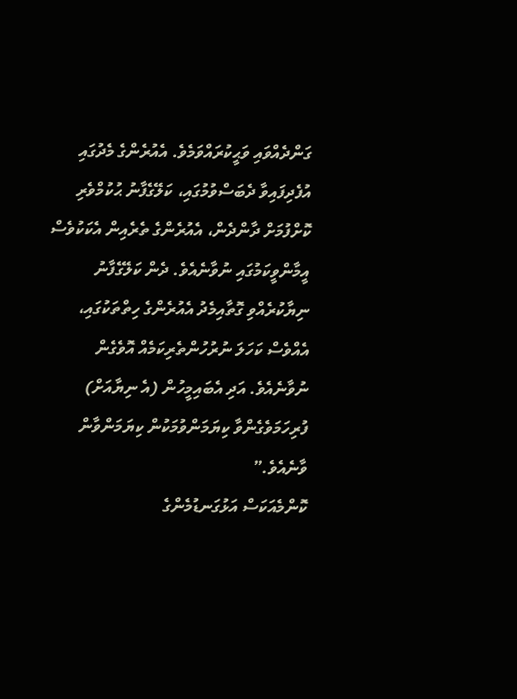ގަންދެއްވައި ވަޙީކުރައްވަމެވެ. އެއުރެންގެ މެދުގައި އުފެދިފައިވާ ދެބަސްވުމުގައި، ކަލޭގެފާނު ޙުކުމްވެރި ކޮށްފުމަށް ދާންދެން، އެއުރެންގެ ތެރެއިން އެކަކުވެސް އީމާންވީކަމުގައި ނުވާނެއެވެ. ދެން ކަލޭގެފާނު ނިޔާކުރެއްވި ގޮތާއިމެދު އެއުރެންގެ ހިތްތަކުގައި، އެއްވެސް ކަހަލަ ނުރުހުންތެރިކަމެއް އޮވެގެން ނުވާނެއެވެ. އަދި އެބައިމީހުން (އެ ނިޔާއަށް) ފުރިހަމަވެގެންވާ ކިޔަމަންވުމަކުން ކިޔަމަންވާން ވާނެއެވެ.”
ކޮންމެއަކަސް އަޅުގަނޑުމެންގެ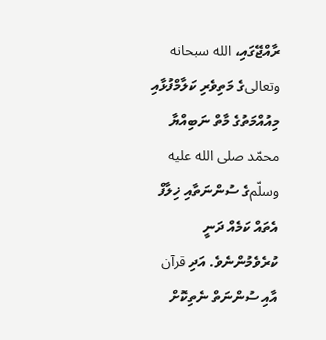ރާއްޖޭގައި، الله سبحانه وتعالىގެ މަތިވެރި ކަލާމްފުޅާއި މިއުއްމަތުގެ މާތް ނަބިއްޔާ محمّد صلى الله عليه وسلّمގެ ސުންނަތާއި ޚިލާފް އެތައް ކަމެއް ދަނީ ކުރެވެމުންނެވެ. އަދި قرآن އާއި ސުންނަތް ނެތިކޮށް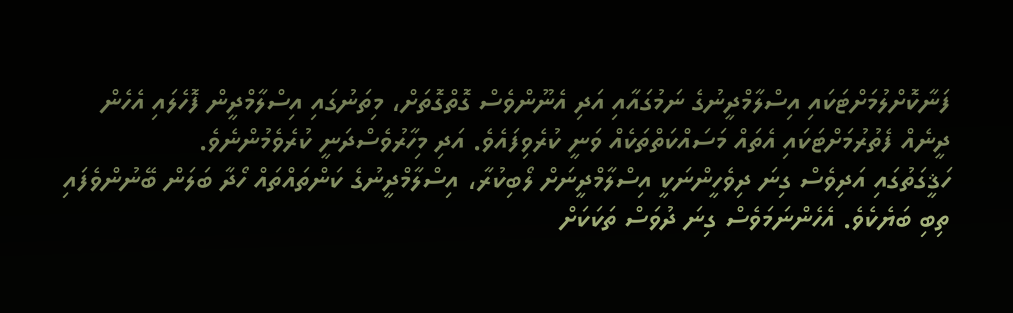ފަނާކޮށްލުމަށްޓަކައި އިސްލާމްދީނުގެ ނަމުގައާއި އަދި އެނޫންވެސް ގޮތްގޮތަށް، މިތަނުގައި އިސްލާމްދީން ފޮހެލައި އެހެން ދީނެއް ފެތުރުމަށްޓަކައި އެތައް މަސައްކަތްތަކެއް ވަނީ ކުރެވިފައެވެ. އަދި މިހާރުވެސްދަނީ ކުރެވެމުންނެވެ.
ހަޤީގަތުގައި އަދިވެސް ގިނަ ދިވެހީންނަކީ އިސްލާމްދީނަށް ލޯބިކުރާ، އިސްލާމްދީނުގެ ކަންތައްތައް ހޯދާ ބަލަން ބޭނުންވެފައި ތިބި ބަޔެކެވެ. އެހެންނަމަވެސް ގިނަ ދުވަސް ތަކަކަށް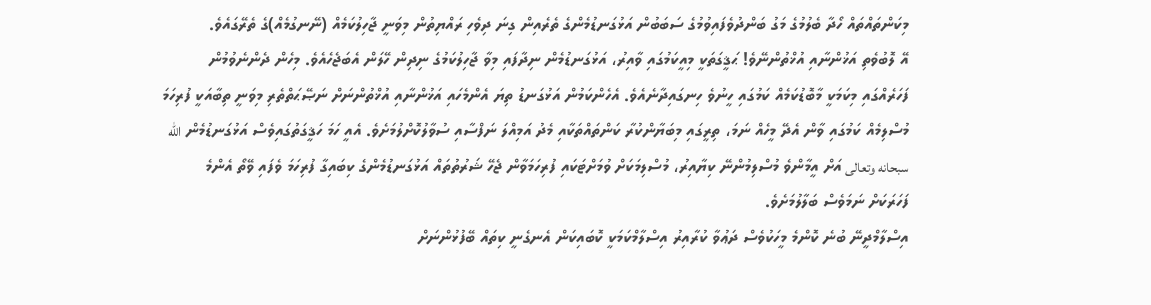މިކަންތައްތައް ހޯދާ ބެލުމުގެ މަގު ބަންދުވެފައިވުމުގެ ސަބަބުން އަޅުގަނޑުމެންގެ ތެރެއިން ގިނަ ދިވެހި ރައްޔިތުން މިވަނީ ޖާހިލުކަމެއް (ނޭނގުމެއް)ގެ ތެރޭގައެވެ.
އޭ ލޮބުވެތި އަޚުންނާއި އުޚްތުންނޭވެ! ޙަޤީގަތަކީ މިއީކަމުގައި ވާއިރު، އަޅުގަނޑުމެން ނިދާފައި މިވާ ޖާހިލުކަމުގެ ނިދިން ހޭލަން އެބަޖެހެއެވެ. މިހެން ދެންނެވުމުން ފަހަރެއްގައި މިކަމަކީ މާބޮޑުކަމެއް ކަމުގައި ހީނުވެ ހިނގައިދާނެއެވެ. އެހެންކަމުން އަޅުގަނޑު ތިޔަ އެންމެހައި އަޚުންނާއި އުޚްތުންނަށް ނަޞޭޙަތްތެރި މިވަނީ ތިބާއަކީ ފުރިހަމަ މުސްލިމެއް ކަމުގައި ވާން އެދޭ މީހެއް ނަމަ، ތިރީގައި މިބަޔާންކުރާ ކަންތައްތަކާއި މެދު އަމިއްލަ ނަފްސާއި ސުވާލުކޮށްލުމަށެވެ. އެއީ ހަމަ ހަޤީގަތުގައިވެސް އަޅުގަނޑުމެން الله سبحانه وتعالى އަށް އީމާންވެ މުސްލިމުންނޭ ކިޔާއިރު، މުސްލިމަކަށް ވުމަށްޓަކައި ފުރިހަމަވާން ޖެހޭ ޝަރުތުތައް އަޅުގަނޑުމެންގެ ކިބައިގާ ފުރިހަމަ ވެފައި ވޭތޯ އެންމެ ފަހަރަކަށް ނަމަވެސް ބަލާލުމަށެވެ.
އިސްލާމްދީނޭ ބުނެ ކޮންމެ މީހަކުވެސް ދަޢުވާ ކުރާއިރު އިސްލާމްކަމަކީ ކޮބައިކަން އެނގެނީ ކިތައް ބޭފުޅުންނަށް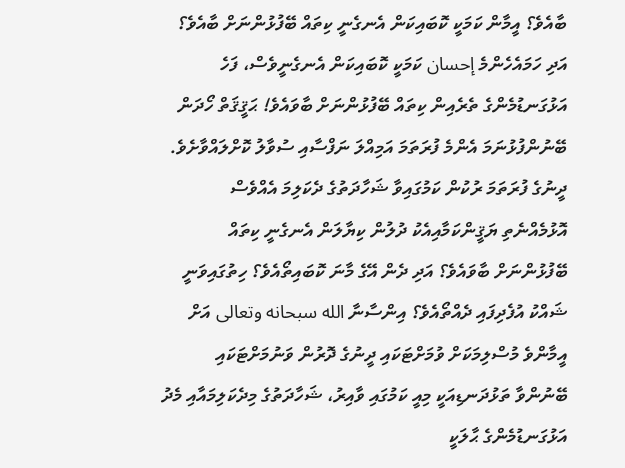ބާއެވެ؟ އީމާން ކަމަކީ ކޮބައިކަން އެނގެނީ ކިތައް ބޭފުޅުންނަށް ބާއެވެ؟ އަދި ހަމައެހެންމެ إحسان ކަމަކީ ކޮބައިކަން އެނގެނީވެސް، ފަހެ އަޅުގަނޑުމެންގެ ތެރެއިން ކިތައް ބޭފުޅުންނަށް ބާވައެވެ! ޙަޤީޤަތް ހޯދަން ބޭނުންފުޅުނަމަ އެންމެ ފުރަތަމަ އަމިއްލަ ނަފްސާއި ސުވާލު ކޮށްލައްވާށެވެ.
ދީނުގެ ފުރަތަމަ ރުކުން ކަމުގައިވާ ޝަހާދަތުގެ ދެކަލިމަ އެއްވެސް އޮޅުމެއްނެތި ޔަޤީންކަމާއިއެކު ދުލުން ކިޔާލަން އެނގެނީ ކިތައް ބޭފުޅުންނަށް ބާވައެވެ؟ އަދި ދެން އޭގެ މާނަ ކޮބައިތޯއެވެ؟ ހިތުގައިވަނީ ޝައްކު އުފެދިފައި ދެއްތޯއެވެ؟ އިންސާނާ الله سبحانه وتعالى އަށް އީމާންވެ މުސްލިމަކަށް ވުމަށްޓަކައި ދީނުގެ ދޮރުން ވަނުމަށްޓަކައި ބޭނުންވާ ތަޅުދަނޑިއަކީ މިއީ ކަމުގައި ވާއިރު، ޝަހާދަތުގެ މިދެކަލިމައާއި މެދު އަޅުގަނޑުމެންގެ ޙާލަކީ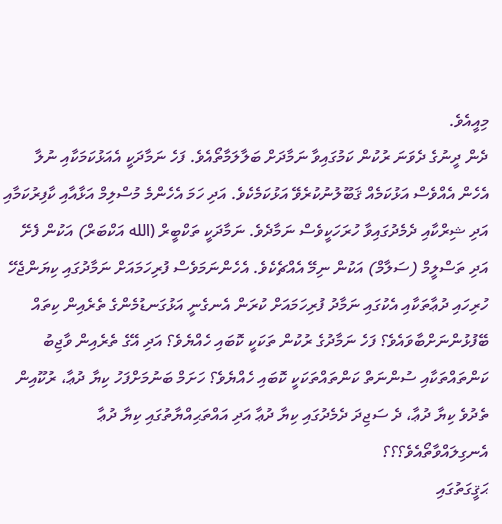މިއީއެވެ.
ދެން ދީނުގެ ދެވަނަ ރުކުން ކަމުގައިވާ ނަމާދަށް ބަލާލަމާތޯއެވެ. ފަހެ ނަމާދަކީ އެއަޅުކަމަކާއި ނުލާ އެހެން އެއްވެސް އަޅުކަމެއް ޤަބޫލުނުކުރެވޭ އަޅުކަމެކެވެ. އަދި ހަމަ އެހެންމެ މުސްލިމް އަޅާއާއި ކާފިރުކަމާއި އަދި ޝިރްކާއި ދެމެދުގައިވާ ހުރަހަކީވެސް ނަމާދެވެ. ނަމާދަކީ ތަކްބީރް (الله އަކްބަރް) އަކުން ފެށޭ އަދި ތަސްލީމް (ސަލާމް) އަކުން ނިމޭ އެއްޗެކެވެ. އެހެންނަމަވެސް ފުރިހަމައަށް ނަމާދުގައި ކިޔަންޖެހޭ ހުރިހައި ދުޢާތަކާއި އެކުގައި ނަމާދު ފުރިހަމައަށް ކުރަން އެނގެނީ އަޅުގަނޑުމެންގެ ތެރެއިން ކިތައް ބޭފުޅުންނަށްބާވައެވެ؟ ފަހެ ނަމާދުގެ ރުކުން ތަކަކީ ކޮބައި ހެއްޔެވެ؟ އަދި އޭގެ ތެރެއިން ވާޖިބު ކަންތައްތަކާއި ސުންނަތް ކަންތައްތަކަކީ ކޮބައި ހެއްޔެވެ؟ ހަށަމް ބަނުމަށްފަހު ކިޔާ ދުޢާ، ރުކޫއިން ތެދުވެ ކިޔާ ދުޢާ، ދެ ސަޖިދަ ދެމެދުގައި ކިޔާ ދުޢާ އަދި އައްތަޙިއްޔާތުގައި ކިޔާ ދުޢާ އެނގިލައްވާތޯއެވެ؟؟؟
ޙަޤީގަތުގައި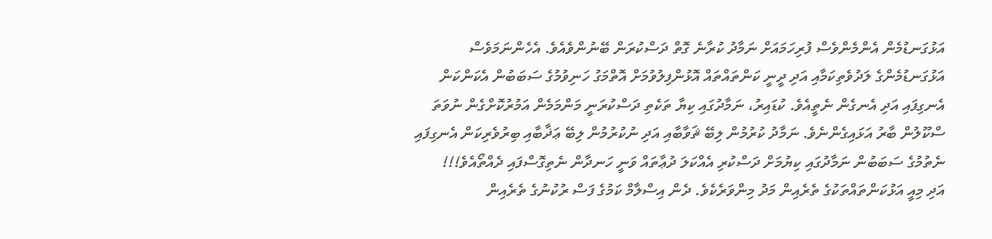އަޅުގަނޑުމެން އެންމެންވެސް ފުރިހަމައަށް ނަމާދު ކުރާނެ ގޮތް ދަސްކުރަން ބޭނުންވެއެވެ. އެހެންނަމަވެސް އަޅުގަނޑުމެންގެ ލަދުވެތިކަމާއި އަދި ދީނީ ކަންތައްތައް އޮޅުންފިލުވުމަށް އޮތްމަގު ހަނިވުމުގެ ސަބަބުން އެކަންކަން އެނގިފައި އަދި އެނގެން ނެތީއެވެ. ކުޑައިރު، ނަމާދުގައި ކިޔާ ތަކެތި ދަސްކުރަނީ މަންމަމެން އަމުރުކޮށްގެން ނުވަތަ ސްކޫލުން ބާރު އަޅައިގެންނެވެ. ނަމާދު ކުރުމުން ލިބޭ ޘަވާބާއި އަދި ނުކުރުމުން ލިބޭ ޢަޛާބާއި ބިރުވެރިކަން އެނގިފައި ނެތުމުގެ ސަބަބުން ނަމާދުގައި ކިޔުމަށް ދަސްކުރި އެއްކަލަ ދުޢާތައް ވަނީ ހަނދާން ނެތިގޮސްފައި ދެއްތޯއެވެ!!!
އަދި މިއީ އަޅުކަންތައްތަކުގެ ތެރެއިން މަދު މިންވަރެކެވެ. ދެން އިސްލާމް ކަމުގެ ފަސް ރުކުނުގެ ތެރެއިން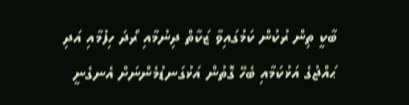ބާކީ ތިން ރުކުން ކަމުގައިވާ ޒަކާތް ދިނުމާއި ރޯދަ ހިފުމާއި އަދި ޙައްޖުގެ އަޅުކަމާއި ބެހޭ ގޮތުން އަޅުގަނޑުމެންނަށް އެނގެނީ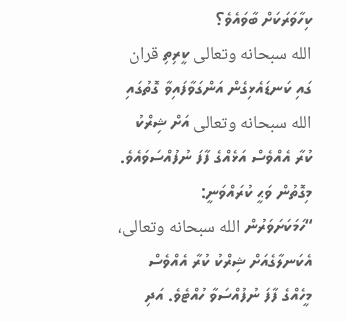ކިހާވަރަކަށް ބާވައެވެ؟
الله سبحانه وتعالى ކީރިތި قران ގައި ކަނޑައެޅިގެން އަންގަވާފައިވާ ގޮތުގައި الله سبحانه وتعالى އަށް ޝިރްކު ކުރާ އެއްވެސް އަޅެއްގެ ފާފަ ނުފުއްސަވައެވެ. މިގޮތުން ވަޙީ ކުރައްވަނީ:
“ހަމަކަށަވަރުން الله سبحانه وتعالى، އެކަނލާގެއަށް ޝިރްކު ކުރާ އެއްވެސް މީހެއްގެ ފާފަ ނުފުއްސަވާ ހުއްޓެވެ. އަދި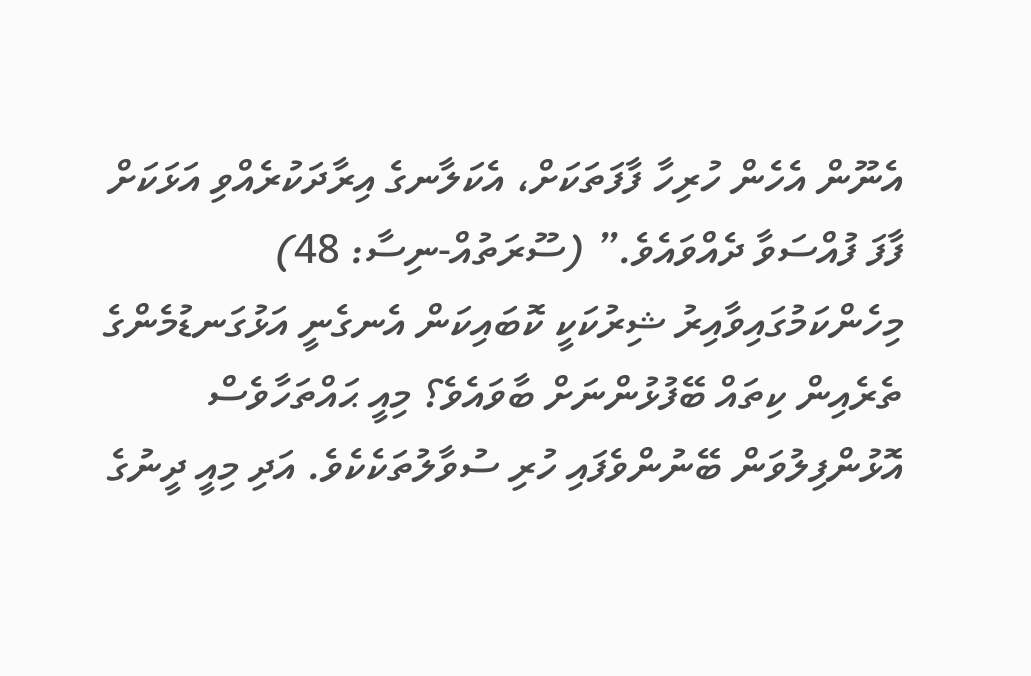އެނޫން އެހެން ހުރިހާ ފާފަތަކަށް، އެކަލާނގެ އިރާދަކުރެއްވި އަޅަކަށް ފާފަ ފުއްސަވާ ދެއްވައެވެ.” (ސޫރަތުއް-ނިސާ: 48)
މިހެންކަމުގައިވާއިރު ޝިރުކަކީ ކޮބައިކަން އެނގެނީ އަޅުގަނޑުމެންގެ ތެރެއިން ކިތައް ބޭފުޅުންނަށް ބާވައެވެ؟ މިއީ ޙައްތަހާވެސް އޮޅުންފިލުވަން ބޭނުންވެފައި ހުރި ސުވާލުތަކެކެވެ. އަދި މިއީ ދީނުގެ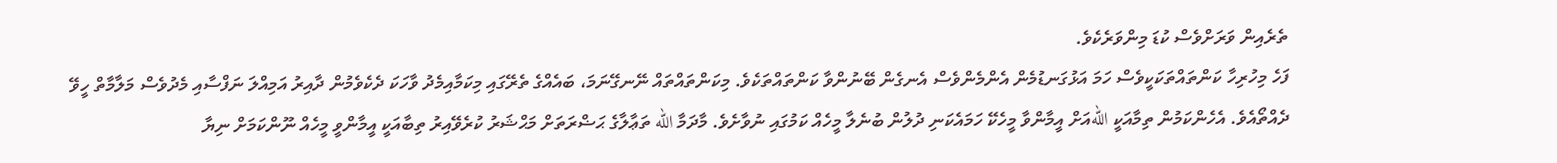ތެރެއިން ވަރަށްވެސް ކުޑަ މިންވަރެކެވެ.
ފަހެ މިހުރިހާ ކަންތައްތަކަކީވެސް ހަމަ އަޅުގަނޑުމެން އެންމެންވެސް އެނގެން ބޭނުންވާ ކަންތައްތަކެވެ. މިކަންތައްތައް ނޭނގޭނަމަ، ބައެއްގެ ތެރޭގައި މިކަމާއިމެދު ވާހަކަ ދެކެވެމުން ދާއިރު އަމިއްލަ ނަފްސާއި މެދުވެސް މަލާމާތް ހީވޭ ދެއްތޯއެވެ. އެހެންކަމުން ތިމާއަކީ اللهއަށް އީމާންވާ މީހެކޭ ހަމައެކަނި ދުލުން ބުނެލާ މީހެއް ކަމުގައި ނުވާށެވެ. މާދަމާ الله ތަޢާލާގެ ޙަޟްރަތަށް މަޙްޝަރު ކުރެވޭއިރު ތިބާއަކީ އީމާންވީ މީހެއް ނޫންކަމަށް ނިޔާ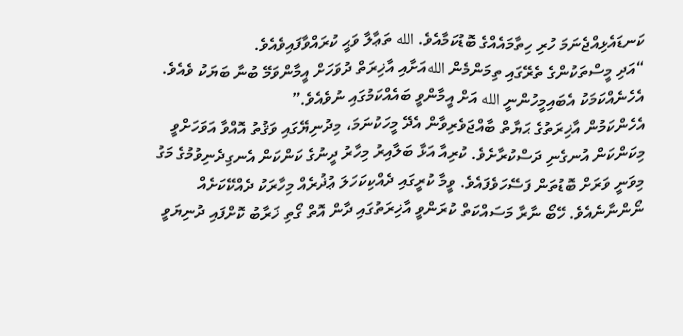ކަނޑައެޅިއްޖެނަމަ ހުރި ހިތާމައެއްގެ ބޮޑުކަމާއެވެ. الله ތަޢާލާ ވަޙީ ކުރައްވާފައިވެއެވެ.
“އަދި މީސްތަކުންގެ ތެރޭގައި ތިމަންމެން اللهއަށާއި އާޚިރަތް ދުވަހަށް އީމާންވަމޭ ބުނާ ބަޔަކު ވެއެވެ. އެހެނެއްކަމަކު އެބައިމީހުންނީ الله އަށް އީމާންވީ ބައެއްކަމުގައި ނުވެއެވެ.”
އެހެންކަމުން އާޚިރަތުގެ ޙަޔާތް ބާއްޖަވެރިވާން އެދޭ މީހަކުނަމަ، މިދުނިޔޭގައި ވަޤުތު އޮއްވާ އަވަހަށްވީ މިކަންކަން އުނގެނި ދަސްކުރާށެވެ. ކުރިއާ އަޅާ ބަލާއިރު މިހާރު ދީނުގެ ކަންކަން އެނގިދެނިވުމުގެ މަގު މިވަނީ ވަރަށް ބޮޑުތަން ފަސޭހަވެފައެވެ. ވީމާ ކުރީގައި ދެއްކިކަހަލަ ޢުޛުރެއް މިހާރަކު ދެއްކޭކަށެއް ނޯންނާނެއެވެ. ހޭބޯ ނާރާ މަސައްކަތް ކުރަންވީ އާޚިރަތުގައި ދާން އޮތް ގޯތި ޚަރާބު ކޮށްފައި ދުނިޔަވީ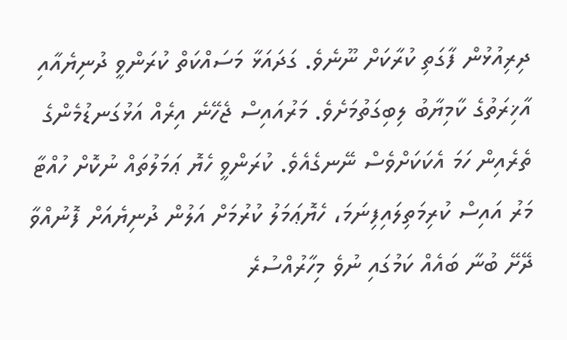ދިރިއުޅުން ފާގަތި ކުރާކަށް ނޫނެވެ. ގަދައަޅާ މަސައްކަތް ކުރަންވީ ދުނިޔެއާއި އާޚިރަތުގެ ކާމިޔާބު ލިބިގަތުމަށެވެ. މަރުއައިސް ޖެހޭނެ އިރެއް އަޅުގަނޑުމެންގެ ތެރެއިން ހަމަ އެކަކަށްވެސް ނޭނގެއެވެ. ކުރަންވީ ހެޔޮ ޢަމަލުތައް ނުކޮށް ހުއްޓާ މަރު އައިސް ކުރިމަތިލައިފިނަމަ، ހެޔޮޢަމަލު ކުރުމަށް އަލުން ދުނިޔެއަށް ފޮނުއްވާ ދޭށޭ ބުނާ ބައެއް ކަމުގައި ނުވެ މިހާރުއްސުރެ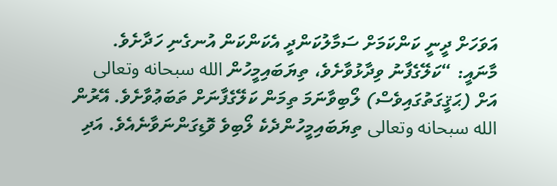އަވަހަށް ދީނީ ކަންކަމަށް ސަމާލުކަންދީ އެކަންކަން އުނގެނި ހަދާށެވެ.
މާނައީ: “ކަލޭގެފާނު ވިދާޅުވާށެވެ، ތިޔަބައިމީހުން الله سبحانه وتعالى އަށް (ޙަޤީގަތުގައިވެސް) ލޯބިވާނަމަ ތިމަން ކަލޭގެފާނަށް ތަބަޢުވާށެވެ. އޭރުން الله سبحانه وتعالى ތިޔަބައިމީހުންދެކެ ލޯބިވެ ވޮޑިގަންނަވާނެއެވެ. އަދި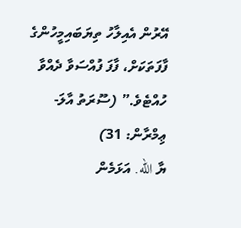އޭރުން އެއިލާހު ތިޔަބައިމީހުންގެ ފާފަތަކަށް، ފާފަ ފުއްސަވާ ދެއްވާ ހުއްޓެވެ.” (ސޫރަތު އާލަ-ޢިމްރާން: 31)
ޔާ الله. އަޅަމެން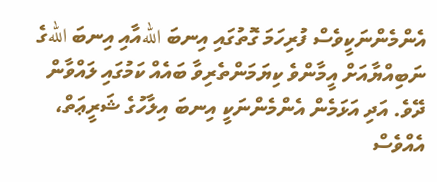އެންމެންނަކީވެސް ފުރިހަމަ ގޮތުގައި އިނބަ اللهއާއި އިނބަ اللهގެ ނަބިއްޔާއަށް އީމާންވެ ކިޔަމަންތެރިވާ ބައެއް ކަމުގައި ލައްވާން ދޭވެ. އަދި އަޅަމެން އެންމެންނަކީ އިނބަ އިލާހުގެ ޝަރީޢަތް، އެއްވެސް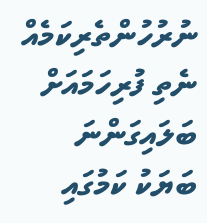ނުރުހުންތެރިކަމެއް ނެތި ފުރިހަމައަށް ބަލައިގަންނަ ބަޔަކު ކަމުގައި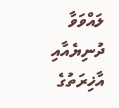ލައްވަވާ ދުނިޔެއާއި އާޚިރަތުގެ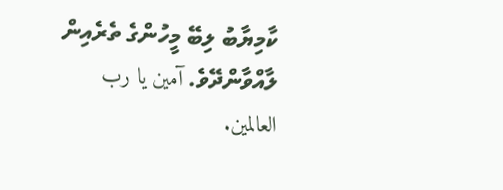ކާމިޔާބު ލިބޭ މީހުންގެ ތެރެއިން ލާއްވާންދޭވެ. آمين يا رب العالمين.